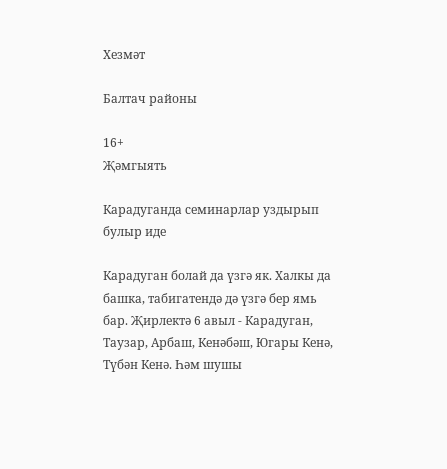Хезмәт

Балтач районы

16+
Җәмгыять

Карадуганда семинарлар уздырып булыр иде

Карадуган болай да үзгә як. Халкы да башка, табигатендә дә үзгә бер ямь бар. Җирлектә 6 авыл - Карадуган, Таузар, Арбаш, Кенәбәш, Югары Кенә, Түбән Кенә. Һәм шушы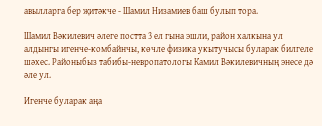авылларга бер җитәкче - Шамил Низамиев баш булып тора.

Шамил Вәкилевич әлеге постта 3 ел гына эшли, район халкына ул алдынгы игенче-комбайнчы, көчле физика укытучысы буларак билгеле шәхес. Районыбыз табибы-невропатологы Камил Вәкилевичның энесе дә әле ул.

Игенче буларак аңа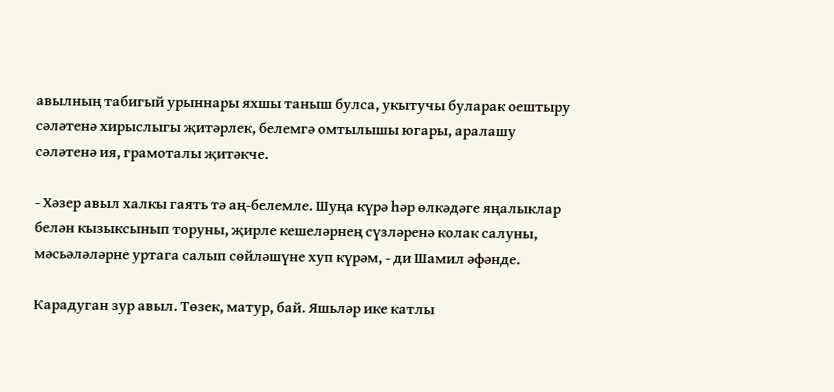авылның табигый урыннары яхшы таныш булса, укытучы буларак оештыру сәләтенә хирыслыгы җитәрлек, белемгә омтылышы югары, аралашу сәләтенә ия, грамоталы җитәкче.

- Хәзер авыл халкы гаять тә аң-белемле. Шуңа күрә һәр өлкәдәге яңалыклар белән кызыксынып торуны, җирле кешеләрнең сүзләренә колак салуны, мәсьәләләрне уртага салып сөйләшүне хуп күрәм, - ди Шамил әфәнде.

Карадуган зур авыл. Төзек, матур, бай. Яшьләр ике катлы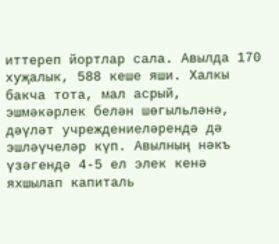иттереп йортлар сала. Авылда 170 хуҗалык, 588 кеше яши. Халкы бакча тота, мал асрый, эшмәкәрлек белән шөгыльләнә, дәүләт учреждениеләрендә дә эшләүчеләр күп. Авылның нәкъ үзәгендә 4-5 ел элек кенә яхшылап капиталь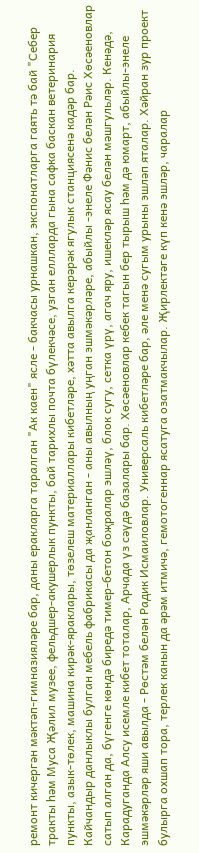ремонт кичергән мәктәп-гимназияләре бар, даны еракларга таралган "Ак каен" ясле - бакчасы урнашкан, экспонатларга гаять тә бай "Себер тракты һәм Муса Җәлил музее, фельдшер-акушерлык пункты, бай тарихлы почта бүлекчәсе, узган еллларда гына сафка баскан ветеринария пункты, азык-төлек, машина кирәк-яраклары, төзелеш материаллары кибетләре, хәтта авылга керәрәк ягулык станциясенә кадәр бар. Кайчандыр данлыклы булган мебель фабрикасы да җанланган - аны авылның уңган эшмәкәрләре, абыйлы -энеле Фәнис белән Рәис Хөсәеновлар сатып алган да, бүгенге көндә биредә тимер-бетон боҗралар эшләү, блок сугу, сетка үрү, агач яру, ишекләр ясау белән мәшгульләр. Кенәдә, Карадуганда Алсу исемле кибет тоталар, Арчада үз сәүдә базалары бар. Хөсәеновлар кебек тагын бер тырыш һәм дә юмарт, абыйлы-энеле эшмәкәрләр яши авылда - Рөстәм белән Радик Исмаиловлар. Универсаль кибетләре бар, әле менә сугым урыны эшләп яталар. Хәйран зур проект булырга охшап тора, терлек канын да әрәм итмичә, гемотогеннар ясатуга озатмакчылар. Җирлектәге күп кенә эшләр, чаралар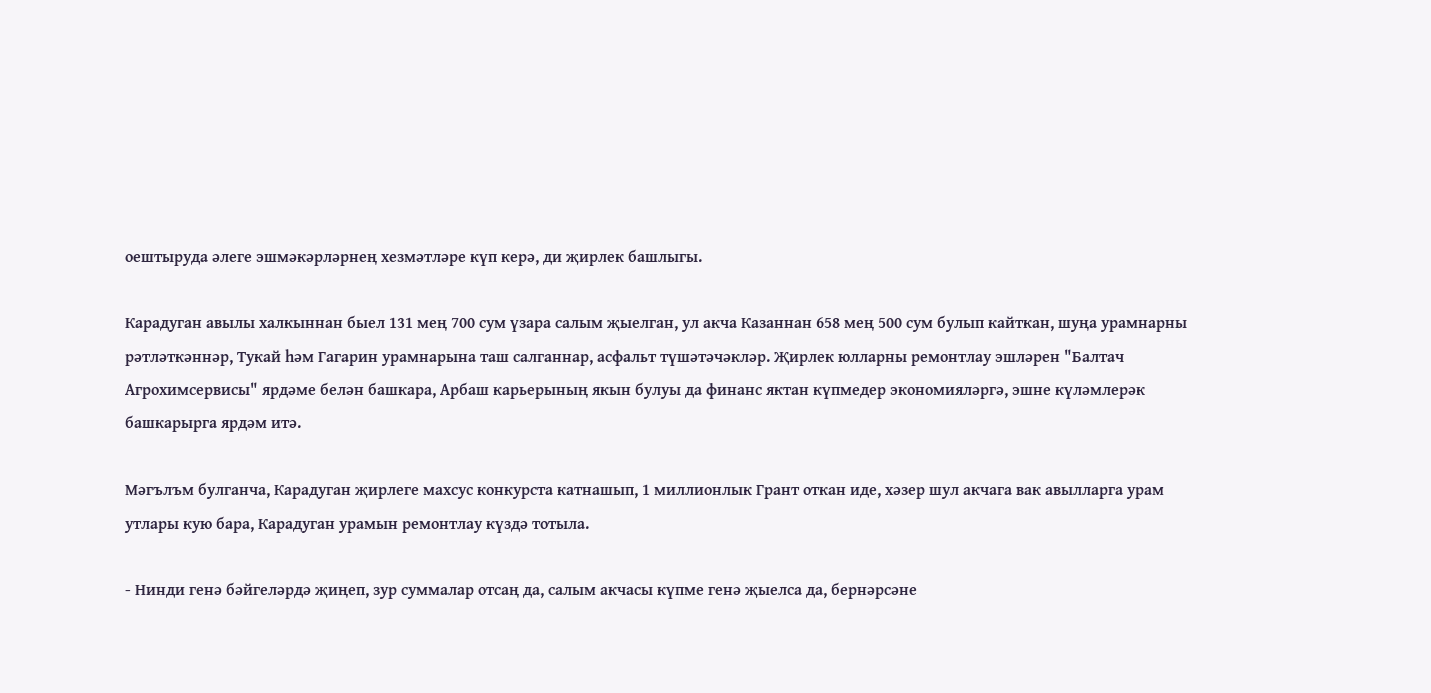оештыруда әлеге эшмәкәрләрнең хезмәтләре күп керә, ди җирлек башлыгы.

Карадуган авылы халкыннан быел 131 мең 700 сум үзара салым җыелган, ул акча Казаннан 658 мең 500 сум булып кайткан, шуңа урамнарны рәтләткәннәр, Тукай һәм Гагарин урамнарына таш салганнар, асфальт түшәтәчәкләр. Җирлек юлларны ремонтлау эшләрен "Балтач Агрохимсервисы" ярдәме белән башкара, Арбаш карьерының якын булуы да финанс яктан күпмедер экономияләргә, эшне күләмлерәк башкарырга ярдәм итә.

Мәгълъм булганча, Карадуган җирлеге махсус конкурста катнашып, 1 миллионлык Грант откан иде, хәзер шул акчага вак авылларга урам утлары кую бара, Карадуган урамын ремонтлау күздә тотыла.

- Нинди генә бәйгеләрдә җиңеп, зур суммалар отсаң да, салым акчасы күпме генә җыелса да, бернәрсәне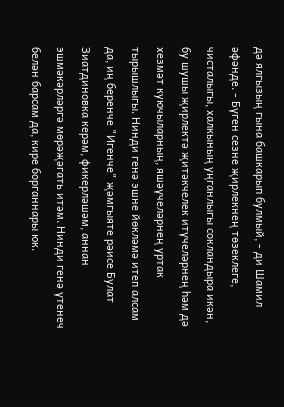дә ялгызың гына башкарып булмый, - ди Шамил әфәнде. - Бүген сезне җирлекнең төзеклеге, чисталыгы, халкының уңганлыгы сокландыра икән, бу шушы җирлектә җитәкчелек итүчеләрнең һәм дә хезмәт куючыларның, яшәүчеләрнең уртак тырышлыгы. Нинди генә эшне йөкләмә итеп алсам да, иң беренче "Игенче" җәмгыяте рәисе Булат Зиатдиновка керәм, фикерләшәм, аннан эшмәкәрләргә мөрәҗәгать итәм. Нинди генә үтенеч белән барсам да, кире борганнары юк.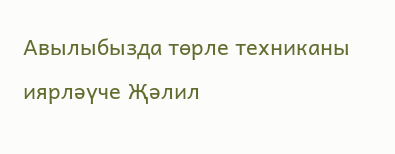Авылыбызда төрле техниканы иярләүче Җәлил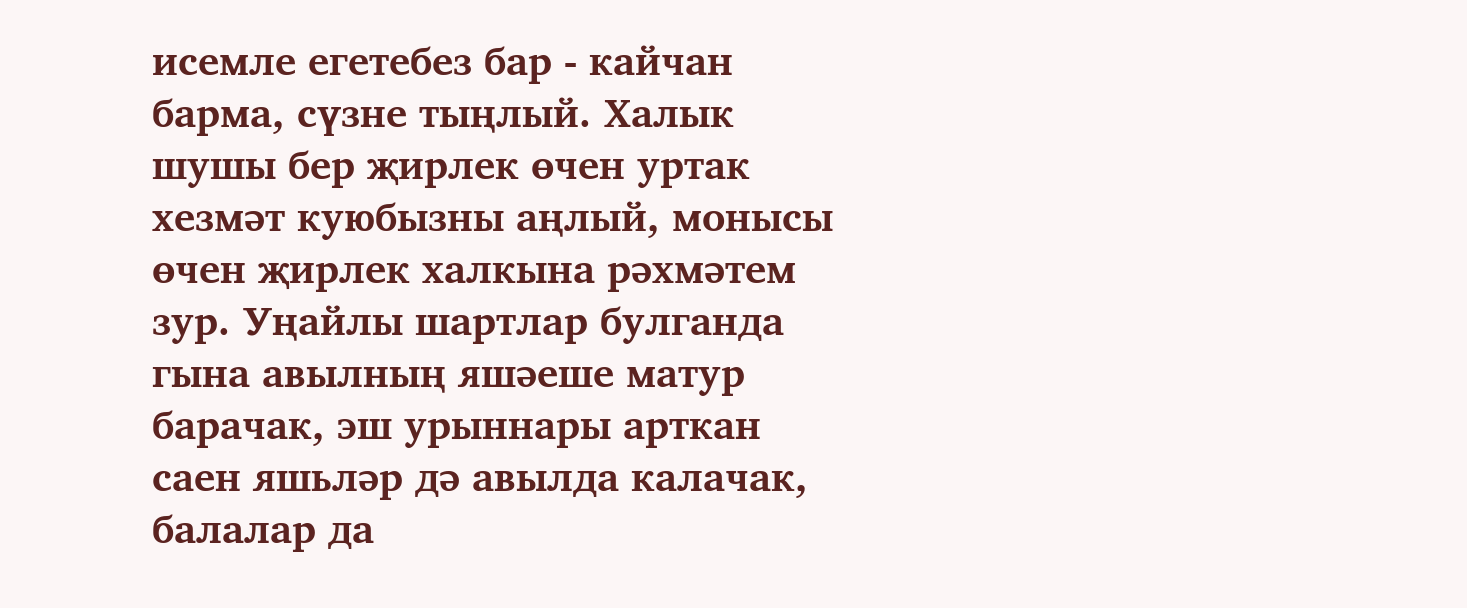исемле егетебез бар - кайчан барма, сүзне тыңлый. Халык шушы бер җирлек өчен уртак хезмәт куюбызны аңлый, монысы өчен җирлек халкына рәхмәтем зур. Уңайлы шартлар булганда гына авылның яшәеше матур барачак, эш урыннары арткан саен яшьләр дә авылда калачак, балалар да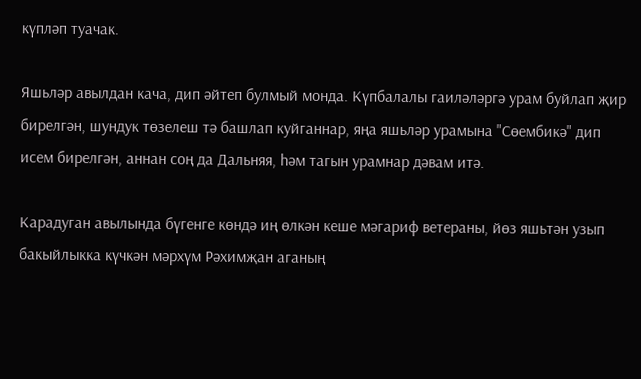күпләп туачак.

Яшьләр авылдан кача, дип әйтеп булмый монда. Күпбалалы гаиләләргә урам буйлап җир бирелгән, шундук төзелеш тә башлап куйганнар, яңа яшьләр урамына "Сөембикә" дип исем бирелгән, аннан соң да Дальняя, һәм тагын урамнар дәвам итә.

Карадуган авылында бүгенге көндә иң өлкән кеше мәгариф ветераны, йөз яшьтән узып бакыйлыкка күчкән мәрхүм Рәхимҗан аганың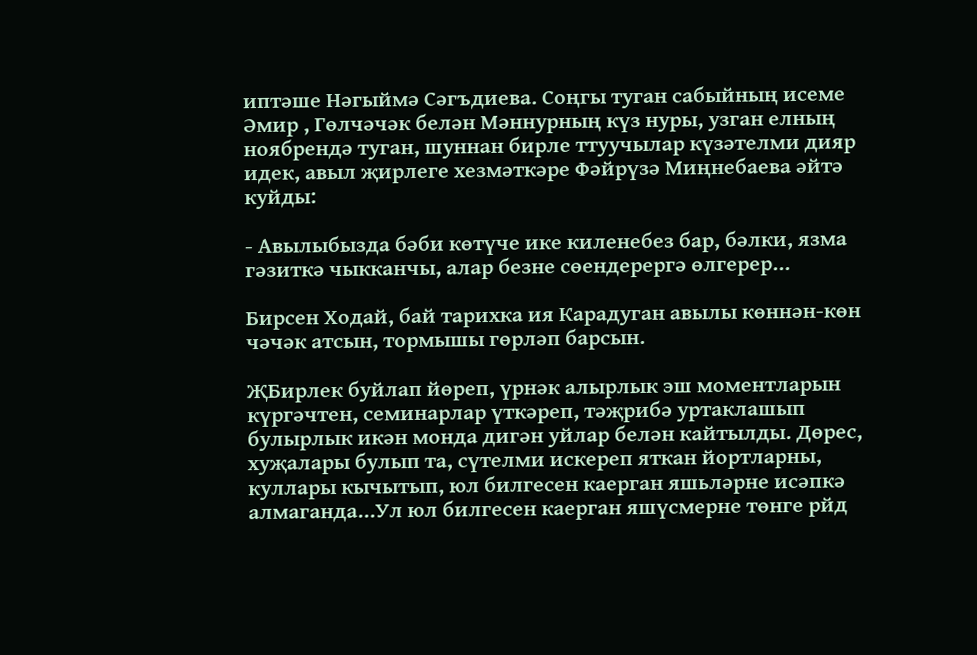иптәше Нәгыймә Сәгъдиева. Соңгы туган сабыйның исеме Әмир , Гөлчәчәк белән Мәннурның күз нуры, узган елның ноябрендә туган, шуннан бирле ттуучылар күзәтелми дияр идек, авыл җирлеге хезмәткәре Фәйрүзә Миңнебаева әйтә куйды:

- Авылыбызда бәби көтүче ике киленебез бар, бәлки, язма гәзиткә чыкканчы, алар безне сөендерергә өлгерер...

Бирсен Ходай, бай тарихка ия Карадуган авылы көннән-көн чәчәк атсын, тормышы гөрләп барсын.

ҖБирлек буйлап йөреп, үрнәк алырлык эш моментларын күргәчтен, семинарлар үткәреп, тәҗрибә уртаклашып булырлык икән монда дигән уйлар белән кайтылды. Дөрес, хуҗалары булып та, сүтелми искереп яткан йортларны, куллары кычытып, юл билгесен каерган яшьләрне исәпкә алмаганда...Ул юл билгесен каерган яшүсмерне төнге рйд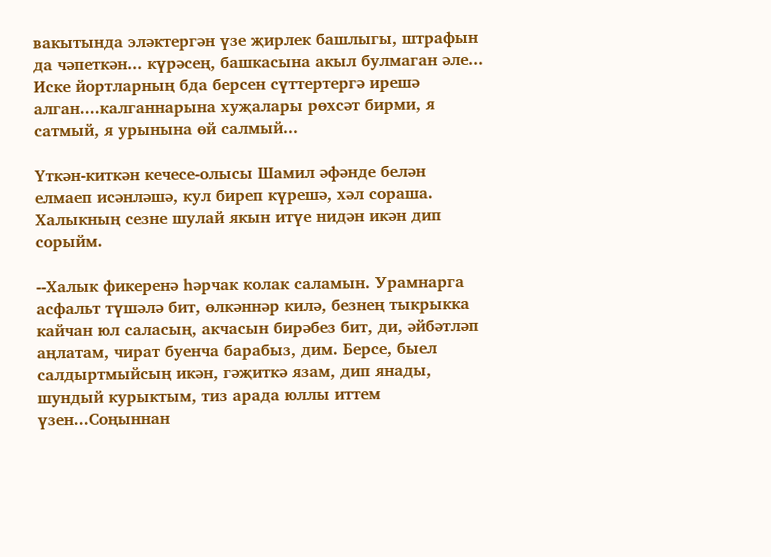вакытында эләктергән үзе җирлек башлыгы, штрафын да чәпеткән... күрәсең, башкасына акыл булмаган әле... Иске йортларның бда берсен сүттертергә ирешә алган....калганнарына хуҗалары рөхсәт бирми, я сатмый, я урынына өй салмый...

Үткән-киткән кечесе-олысы Шамил әфәнде белән елмаеп исәнләшә, кул биреп күрешә, хәл сораша. Халыкның сезне шулай якын итүе нидән икән дип сорыйм.

--Халык фикеренә һәрчак колак саламын. Урамнарга асфальт түшәлә бит, өлкәннәр килә, безнең тыкрыкка кайчан юл саласың, акчасын бирәбез бит, ди, әйбәтләп аңлатам, чират буенча барабыз, дим. Берсе, быел салдыртмыйсың икән, гәҗиткә язам, дип янады, шундый курыктым, тиз арада юллы иттем үзен...Соңыннан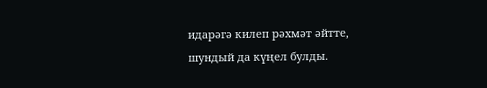идарәгә килеп рәхмәт әйтте, шундый да күңел булды.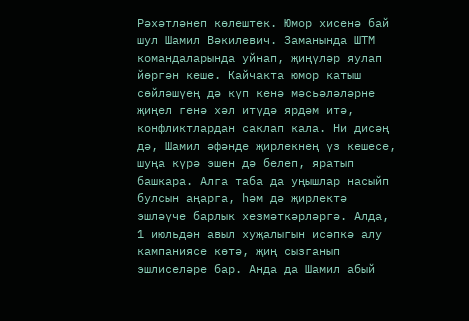Рәхәтләнеп көлештек. Юмор хисенә бай шул Шамил Вәкилевич. Заманында ШТМ командаларында уйнап, җиңүләр яулап йөргән кеше. Кайчакта юмор катыш сөйләшүең дә күп кенә мәсьәләләрне җиңел генә хәл итүдә ярдәм итә, конфликтлардан саклап кала. Ни дисәң дә, Шамил әфәнде җирлекнең үз кешесе, шуңа күрә эшен дә белеп, яратып башкара. Алга таба да уңышлар насыйп булсын аңарга, һәм дә җирлектә эшләүче барлык хезмәткәрләргә. Алда, 1 июльдән авыл хуҗалыгын исәпкә алу кампаниясе көтә, җиң сызганып эшлиселәре бар. Анда да Шамил абый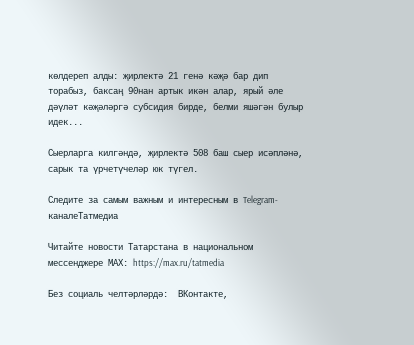көлдереп алды: җирлектә 21 генә кәҗә бар дип торабыз, баксаң 90нан артык икән алар, ярый әле дәүләт кәҗәләргә субсидия бирде, белми яшәгән булыр идек...

Сыерларга килгәндә, җирлектә 508 баш сыер исәпләнә, сарык та үрчетүчеләр юк түгел.

Следите за самым важным и интересным в Telegram-каналеТатмедиа

Читайте новости Татарстана в национальном мессенджере MАХ: https://max.ru/tatmedia

Без социаль челтәрләрдә:  ВКонтакте,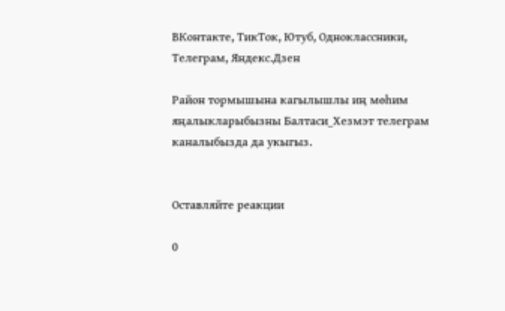ВКонтакте, ТикТок, Ютуб, Одноклассники, Телеграм, Яндекс.Дзен

Район тормышына кагылышлы иң мөһим яңалыкларыбызны Балтаси_Хезмэт телеграм каналыбызда да укыгыз.


Оставляйте реакции

0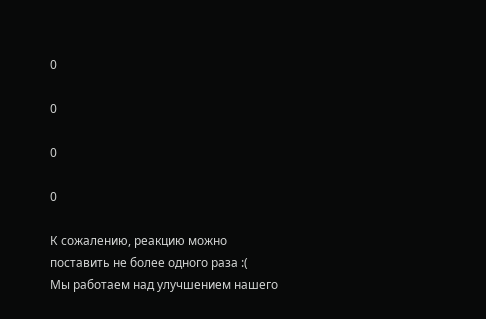0

0

0

0

К сожалению, реакцию можно поставить не более одного раза :(
Мы работаем над улучшением нашего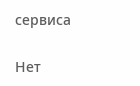сервиса

Нет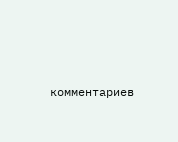комментариев